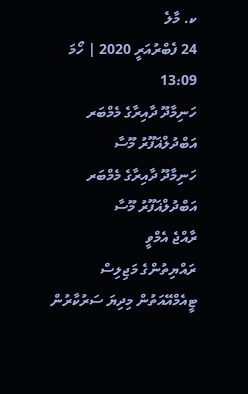ކ. މާލެ
24 ފެބްރުއަރީ 2020 | ހޯމަ 13:09
ހަނިމާދޫ ދާއިރާގެ މެމްބަރ އަބްދުލްޣަފޫރު މޫސާ
ހަނިމާދޫ ދާއިރާގެ މެމްބަރ އަބްދުލްޣަފޫރު މޫސާ
ރާއްޖެ އެމްވީ
ރައްޔިތުންގެ މަޖިލިސް
ޓީއެމްއޭއަތުން މިދިޔަ ސަރުކާރުން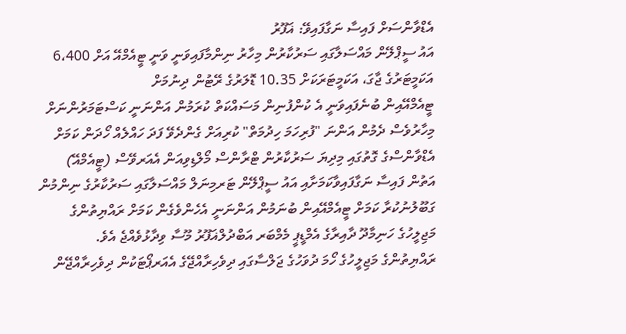އެޑްވާންސަށް ފައިސާ ނަގާފައިވޭ: ޣަފޫރު
އައު ސީޕްލޭން މައްސަލާގައި ސަރުކާރުން މިހާރު ނިންމާފައިވަނީ ވަނީ ޓީއެމްއޭ އަށް 6،400 އަކަމީޓަރުގެ ޖާގަ، އަކަމީޓަރަކަށް 10.35 ޑޮލަރުގެ ރޭޓުން ދިނުމަށް
ޓީއެމްއޭއިން ބުނެފައިވަނީ އެ ކުންފުނިން މަސައްކަތް ކުރަމުން އަންނަނީ ކަސްޓަމަރުންނަށް މިހާރުވެސް ދެމުން އަންނަ "ފުރިހަމަ ހިދުމަތް" ކުރިއަށް ގެންދެވޭ ފަދަ ހައްލެއް ހޯދަން ކަމަށް
އެޑްވާންސްގެ ގޮތުގައި މިދިޔަ ސަރުކާރުން ޓްރާންސް މޯލްޑިވިއަން އެއަރވޭސް (ޓީއެމްއޭ) އަތުން ފައިސާ ނަގާފައިވާކަމަށާއި އައު ސީޕްލޭން ޓަރމިނަލް މައްސަލާގައި ސަރުކާރުގެ ނިންމުން ގަބޫލުނުކުރާ ކަމަށް ޓީއެމްއޭއިން ބުނަމުން އަންނަނީ އެހެންވެގެން ކަމަށް ރައްޔިތުންގެ މަޖިލީހުގެ ހަނިމާދޫ ދާއިރާގެ އެމްޑީޕީ މެމްބަރ އަބްދުލްޣަފޫރު މޫސާ ވިދާޅުވެއްޖެ އެވެ.
ރައްޔިތުންގެ މަޖިލީހުގެ ހޯމަ ދުވަހުގެ ޖަލްސާގައި ދިވެހިރާއްޖޭގެ އެއަރޕޯޓަކުން ދިވެހިރާއްޖޭން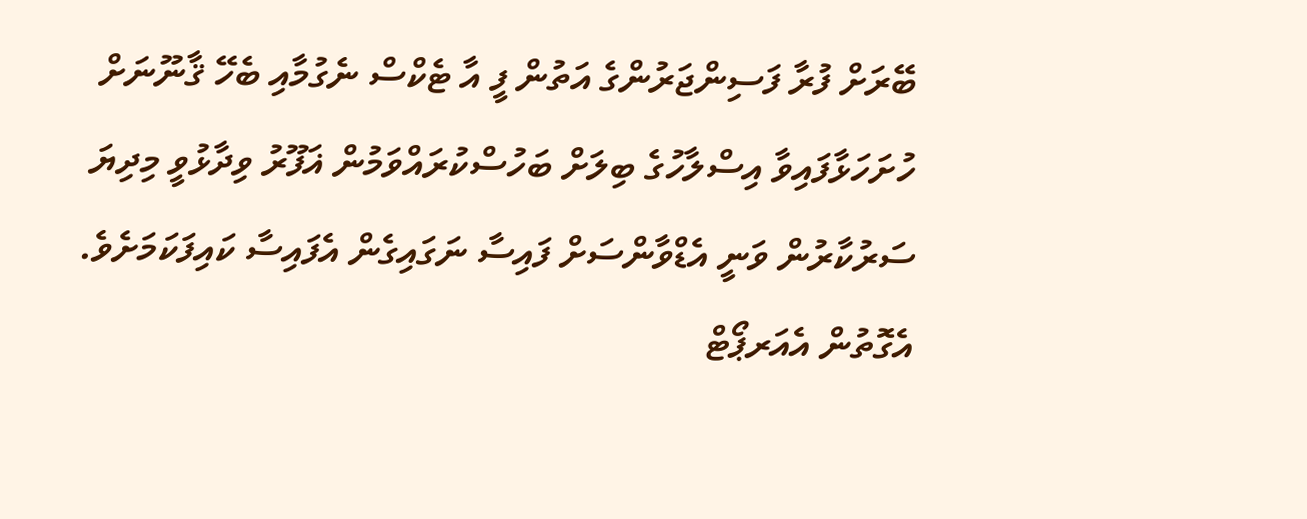ބޭރަށް ފުރާ ފަސިންޖަރުންގެ އަތުން ފީ އާ ޓެކްސް ނެގުމާއި ބެހޭ ޤާނޫނަށް ހުށަހަޅާފައިވާ އިސްލާހުގެ ބިލަށް ބަހުސްކުރައްވަމުން ޣަފޫރު ވިދާޅުވީ މިދިޔަ ސަރުކާރުން ވަނީ އެޑްވާންސަށް ފައިސާ ނަގައިގެން އެފައިސާ ކައިފަކަމަށެވެ. އެގޮތުން އެއަރޕޯޓް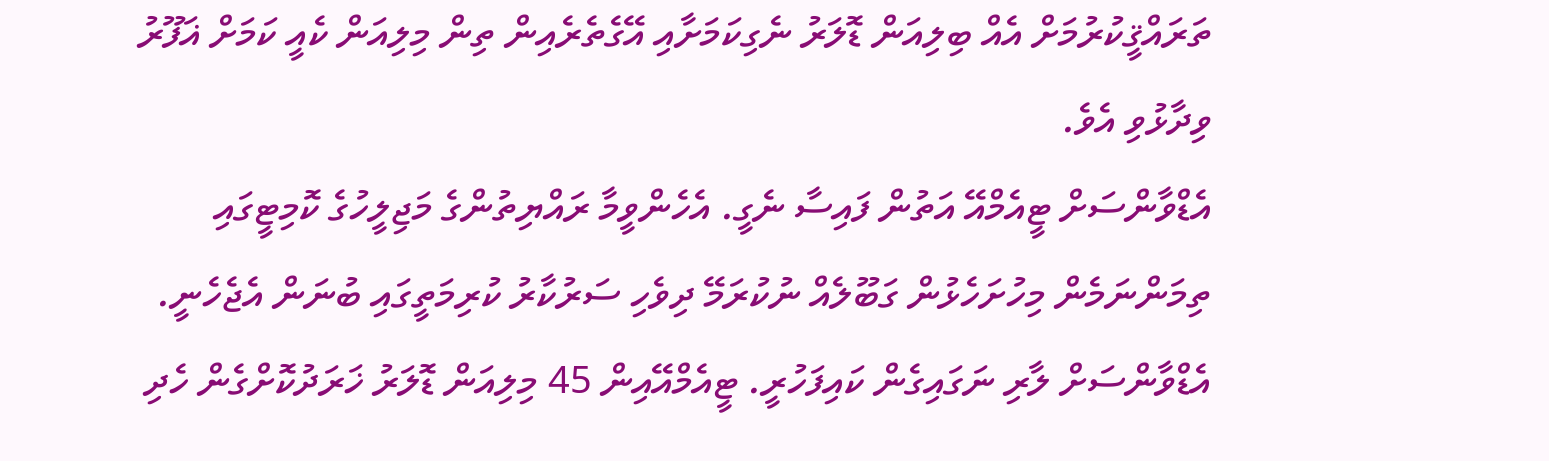ތަރައްޤީކުރުމަށް އެއް ބިލިއަން ޑޮލަރު ނެގިކަމަށާއި އޭގެތެރެއިން ތިން މިލިއަން ކެއީ ކަމަށް ޣަފޫރު ވިދާޅުވި އެވެ.
އެޑްވާންސަށް ޓީއެމްއޭ އަތުން ފައިސާ ނެގީ. އެހެންވީމާ ރައްޔިތުންގެ މަޖިލީހުގެ ކޮމިޓީގައި ތިމަންނަމެން މިހުށަހެޅުން ގަބޫލެއް ނުކުރަމޭ ދިވެހި ސަރުކާރު ކުރިމަތީގައި ބުނަން އެޖެހެނީ. އެޑްވާންސަށް ލާރި ނަގައިގެން ކައިފަހުރީ. ޓީއެމްއޭއިން 45 މިލިއަން ޑޮލަރު ޚަރަދުކޮށްގެން ހެދި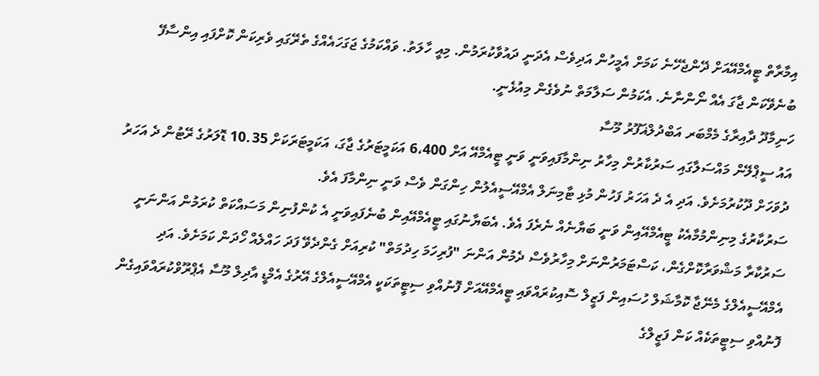އިމާރާތް ޓީއެމްއޭއަށް ދޭންޖެހޭނެ ކަމަށް އެމީހުން އަދިވެސް އެދަނީ ދައުވާކުރަމުން. މިއީ ހާލަތު. ވައްކަމުގެ ޖަގަހައެއްގެ ތެރޭގައި ވެރިކަން ކޮށްފައި އިންސާފޭ ބުނެވޭކަން ޖާގަ އެއް ނޯންނާނެ. އެކަމުން ސަލާމަތް ނުވެގެން މިއުޅެނީ.
ހަނިމާދޫ ދާއިރާގެ މެމްބަރ އަބްދުލްޣަފޫރު މޫސާ
އައު ސީޕްލޭން މައްސަލާގައި ސަރުކާރުން މިހާރު ނިންމާފައިވަނީ ވަނީ ޓީއެމްއޭ އަށް 6،400 އަކަމީޓަރުގެ ޖާގަ، އަކަމީޓަރަކަށް 10.35 ޑޮލަރުގެ ރޭޓުން ދެ އަހަރު ދުވަހަށް ދޫކުރުމަށެވެ. އަދި އެ ދެ އަހަރު ފަހުން މުޅި ޓާމިނަލް އެމްއޭސީއެލުން ހިންގަން ވެސް ވަނީ ނިންމާފަ އެވެ.
ސަރުކާރުގެ މިނިންމުމާއެކު ޓީއެމްއޭއިން ވަނީ ބަޔާނެއް ނެރެފަ އެވެ. އެބަޔާނުގައި ޓީއެމްއޭއިން ބުނެފައިވަނީ އެ ކުންފުނިން މަސައްކަތް ކުރަމުން އަންނަނީ ސަރުކާރާ މަޝްވަރާކޮށްގެން، ކަސްޓަމަރުންނަށް މިހާރުވެސް ދެމުން އަންނަ "ފުރިހަމަ ހިދުމަތް" ކުރިއަށް ގެންދެވޭ ފަދަ ހައްލެއް ހޯދަން ކަމަށެވެ. އަދި އެމްއޭސީއެލްގެ މެނޭޖާ ކޮމާޝަލް ހުސައިން ފަޒީލް ސޮއިކުރައްވައި ޓީއެމްއޭއަށް ފޮނުއްވި ސިޓީތަކަކީ އެމްއޭސީއެލްގެ އޭރުގެ އެމްޑީ އާދިލް މޫސާ އެޕްރޫވްކުރައްވައިގެން ފޮނުއްވި ސިޓީތަކެއް ކަން ފަޒީލްގެ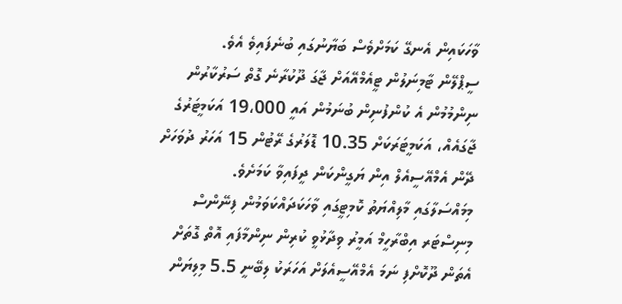ވާހަކައިން އެނގޭ ކަމަށްވެސް ބަޔާނުގައި ބުނެފައިވެ އެވެ.
ސީޕްލޭން ޓާމިނަލުން ޓީއެމްއޭއަށް ޖާގަ ދޫކުރާނެ ގޮތް ސަރުކާރުން ނިންމުމުން އެ ކުންފުނިން ބުނަމުން އައީ 19،000 އަކަމީޓަރުގެ ޖާގައެއް، އަކަމީޓަރަކަށް 10.35 ޑޮލަރުގެ ރޭޓުން 15 އަހަރު ދުވަހަށް ދޭން އެމްއޭސީއެލް އިން ޔަގީންކަން ދީފައިވާ ކަމަށެވެ.
މިމައްސަލާގައި މާލިއްޔަތު ކޮމިޓީގައި ވާހަކަދައްކަވަމުން ފިނޭންސް މިނިސްޓަރ އިބްރާހީމް އަމީރު ވިދާޅުވީ ކުރިން ނިންމާފައި އޮތް ގޮތަށް އެތަން ދޫކޮށްފި ނަމަ އެމްއޭސީއެލަށް އަހަރަކު ލިބޭނީ 5.5 މިލިޔަން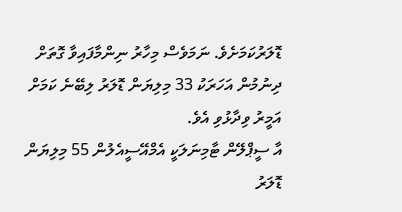ޑޮލަރުކަމަށެވެ. ނަމަވެސް މިހާރު ނިންމާފައިވާ ގޮތަށް ދިނުމުން އަހަރަކު 33 މިލިޔަން ޑޮލަރު ލިބޭނެ ކަމަށް އަމީރު ވިދާޅުވި އެވެ.
އާ ސީޕްލޭން ޓާމިނަލަކީ އެމްއޭސީއެލުން 55 މިލިޔަން ޑޮލަރު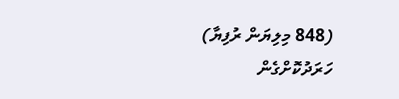(848 މިލިޔަން ރުފިޔާ) ހަރަދުކޮށްގެން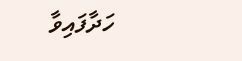ހަދާފައިވާ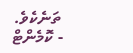ތަނެކެވެ.
- ކޮމެންޓް